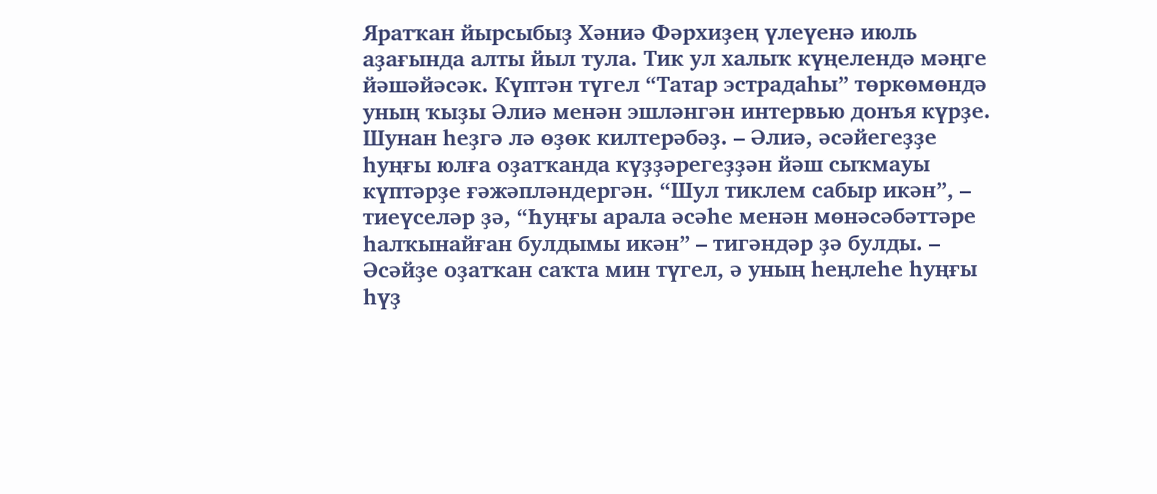Яратҡан йырсыбыҙ Хәниә Фәрхиҙең үлеүенә июль аҙағында алты йыл тула. Тик ул халыҡ күңелендә мәңге йәшәйәсәк. Күптән түгел “Татар эстрадаһы” төркөмөндә уның ҡыҙы Әлиә менән эшләнгән интервью донъя күрҙе. Шунан һеҙгә лә өҙөк килтерәбәҙ. – Әлиә, әсәйегеҙҙе һуңғы юлға оҙатҡанда күҙҙәрегеҙҙән йәш сыҡмауы күптәрҙе ғәжәпләндергән. “Шул тиклем сабыр икән”, – тиеүселәр ҙә, “Һуңғы арала әсәһе менән мөнәсәбәттәре һалҡынайған булдымы икән” – тигәндәр ҙә булды. – Әсәйҙе оҙатҡан саҡта мин түгел, ә уның һеңлеһе һуңғы һүҙ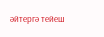әйтергә тейеш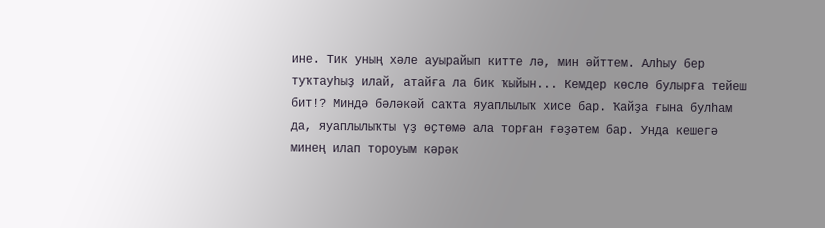ине. Тик уның хәле ауырайып китте лә, мин әйттем. Алһыу бер туҡтауһыҙ илай, атайға ла бик ҡыйын... Кемдер көслө булырға тейеш бит!? Миндә бәләкәй саҡта яуаплылыҡ хисе бар. Ҡайҙа ғына булһам да, яуаплылыҡты үҙ өҫтөмә ала торған ғәҙәтем бар. Унда кешегә минең илап тороуым кәрәк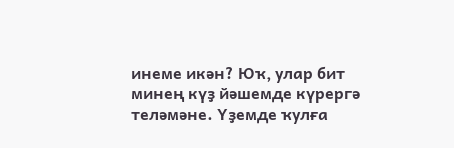инеме икән? Юҡ, улар бит минең күҙ йәшемде күрергә теләмәне. Үҙемде ҡулға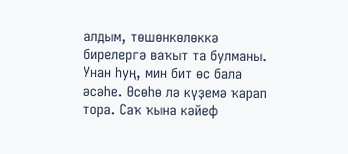алдым, төшөнкөлөккә бирелергә ваҡыт та булманы. Унан һуң, мин бит өс бала әсәһе. Өсөһө лә күҙемә ҡарап тора. Саҡ ҡына кәйеф